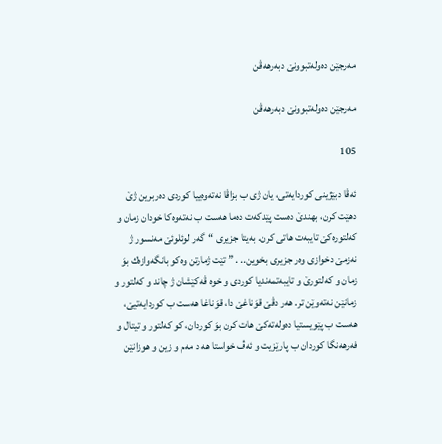مه‌رجێن ده‌وله‌تبوونێ دبه‌رهه‌ڤن

مه‌رجێن ده‌وله‌تبوونێ دبه‌رهه‌ڤن

105

ئه‌ڤا دبێژینی كوردایه‌تی، یان ژی ب بزاڤا نه‌ته‌وه‌ییا كوردی ده‌ربرین ژێ دهێت كرن، بهندێ ده‌ست پێدكه‌ت ده‌ما هه‌ست ب نه‌ته‌وه‌كا خودان زمان و كه‌لتوره‌كێ تایبه‌ت هاتی كرن. به‌یتا جزیری “گه‌ر لوئلوئێ مه‌نسور ژ نه‌زمێ دخوازی وه‌ر جزیری بخوین.. . ” تێت ژمارتن وه‌كو بانگه‌وازه‌ك بوَ زمان و كه‌لتورێ و تایبه‌تمه‌ندیا كوردی و خوه‌ ڤه‌كێشان ژ چاند و كه‌لتور و زمانێن نه‌ته‌وێن تر. هه‌ر دڤێ قوَناغێ دا، قوَناغا هه‌ست ب كوردایه‌تیێ، هه‌ست ب پێویستیا ده‌وله‌ته‌كێ هات كرن بوَ كوردان، كو كه‌لتور و تیتال و فه‌رهه‌نگا كوردان ب پارێزیت و ئه‌ڤ خواستا هه‌ د مه‌م و زین و هوزانێن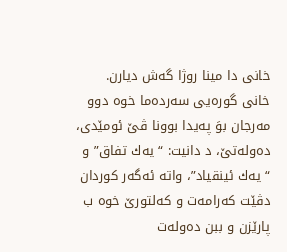خانی دا مینا روژا گه‌ش دیارن.
خانی گوره‌یی سه‌رده‌ما خوه‌ دوو مه‌رجان بوَ په‌یدا بوونا ڤێ ئومێدی، ده‌وله‌تێ، د دانیت: “یه‌ك تفاق” و “یه‌ك ئینقیاد”، واته‌ ئه‌گه‌ر كوردان دڤێت كه‌رامه‌ت و كه‌لتورێ خوه‌ ب پارێزن و ببن ده‌وله‌ت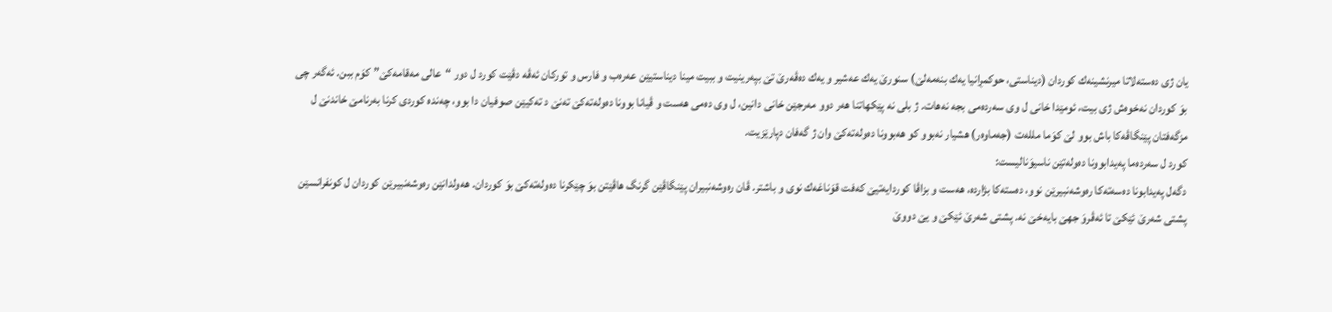یان ژی ده‌سته‌لاتا میرنشینه‌ك كوردان (دیناستی، حوكمڕانیا یه‌ك بنه‌مه‌لێ) سنورێ یه‌ك عه‌شیر و یه‌ك ده‌ڤه‌رێ تێ بپه‌رینیت و ببیت مینا دیناستیێن عه‌ره‌ب و فارس و توركان ئه‌ڤه‌ دڤێت كورد ل دور “عالی مه‌قامه‌كێ” كوَم ببن. ئه‌گه‌ر چی بوَ كوردان نه‌خوه‌ش ژی بیت، ئومێدا خانی ل وی سه‌رده‌می بجه نه‌هات. ژ بلی نه‌ پێكهاتنا هه‌ر دوو مه‌رجێن خانی دانین، ل وی ده‌می هه‌ست و ڤیانا بوونا ده‌وله‌ته‌كێ ته‌نێ د ته‌كیێن صوفیان دا بوو، چه‌نده‌ كوردی كرنا به‌رنامێ خاندنێ ل مزگه‌فتان پێنگاڤه‌كا باش بوو لێ كوَما ملله‌ت (جه‌ماوه‌ر) هشیار نه‌بوو كو هه‌بوونا ده‌وله‌ته‌كێ وان ژ گه‌فان دپارێزیت.
كورد ل سه‌رده‌ما په‌یدابوونا ده‌وله‌تێن ناسیوَنالیست:
دگه‌ل په‌یدابونا ده‌سه‌ته‌كا ره‌وشه‌نبیرێن نوو، ده‌سته‌كا بژارده‌، هه‌ست و بزاڤا كوردایه‌تیێ كه‌فت قوَناغه‌ك نوی و باشتر. ڤان ره‌وشه‌نبیران پێنگاڤێن گرنگ هاڤێتن بوَ چێكرنا ده‌وله‌ته‌كێ بوَ كوردان. هه‌ولدانێن ره‌وشه‌نبیرێن كوردان ل كونفرانسێن پشتی شه‌رێ ئێكێ تا ئه‌ڤروَ جهێ بایه‌خێ نه‌. پشتی شه‌رێ ئێكێ و یێ دووێ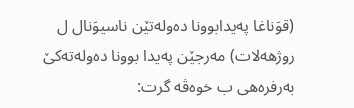(قوَناغا په‌یدابوونا ده‌وله‌تێن ناسیوَنال ل روژهه‌لات) مه‌رجێن په‌یدا بوونا ده‌وله‌ته‌كێ به‌رفره‌هی ب خوه‌ڤه‌ گرت: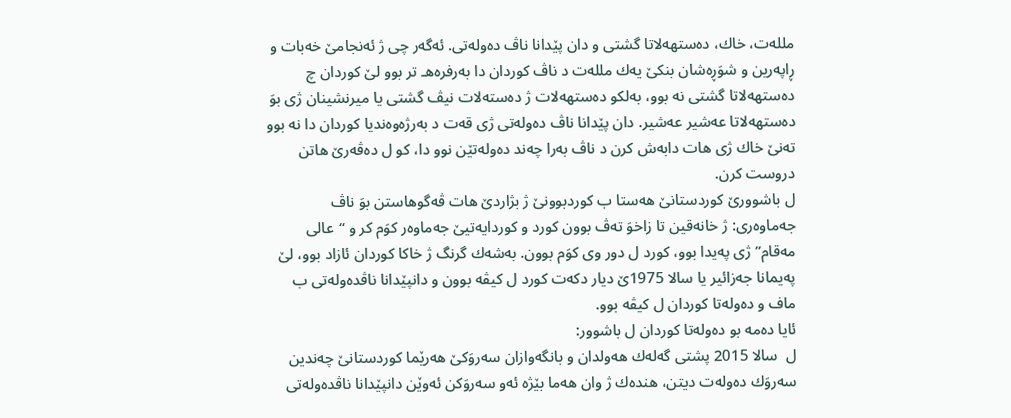ملله‌ت، خاك، ده‌ستهه‌لاتا گشتی و دان پێدانا ناڤ ده‌وله‌تی. ئه‌گه‌ر چی ژ ئه‌نجامێ خه‌بات و ڕاپه‌رین و شوَڕه‌شان بنكێ یه‌ك ملله‌ت د ناڤ كوردان دا به‌رفره‌هـ تر بوو لێ كوردان چ ده‌ستهه‌لاتا گشتی نه‌ بوو، به‌لكو ده‌ستهه‌لات ژ ده‌سته‌لات نیڤ گشتی یا میرنشینان ژی بوَ ده‌ستهه‌لاتا عه‌شیر عه‌شیر. دان پێدانا ناڤ ده‌وله‌تی ژی قه‌ت د به‌رژه‌وه‌ندیا كوردان دا نه‌ بوو ته‌نێ خاك ژی هات دابه‌ش كرن د ناڤ به‌را چه‌ند ده‌وله‌تێن نوو دا، كو ل ده‌ڤه‌رێ هاتن دروست كرن.
ل باشوورێ كوردستانێ هه‌ستا ب كوردبوونێ ژ بژاردێ هات ڤه‌گوهاستن بوَ ناڤ جه‌ماوه‌ری: ژ خانه‌قین تا زاخوَ ته‌ڤ بوون كورد و كوردایه‌تیێ جه‌ماوه‌ر كوَم كر و “عالی مه‌قام” ژی په‌یدا بوو، كورد ل دور وی كوَم بوون. به‌شه‌ك گرنگ ژ خاكا كوردان ئازاد بوو، لێ په‌یمانا جه‌زائیر یا سالا 1975ێ دیار دكه‌ت كورد ل كیڤه‌ بوون و دانپێدانا ناڤده‌وله‌تی ب ماف و ده‌وله‌تا كوردان ل كیڤه‌ بوو.
ئایا ده‌مه‌ بو ده‌وله‌تا كوردان ل باشوور:
ل ‌ سالا 2015 پشتی گه‌له‌ك هه‌ولدان و بانگه‌وازان سه‌روَكێ هه‌رێما كوردستانێ چه‌ندین سه‌روَك ده‌وله‌ت دیتن، هنده‌ك ژ وان هه‌ما بێژه‌ ئه‌و سه‌روَكن ئه‌وێن دانپێدانا ناڤده‌وله‌تی‌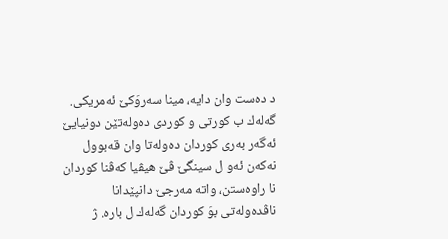د ده‌ست وان دایه‌، مینا سه‌روَكێ ئه‌مریكی. گه‌له‌ك ب كورتی و كوردی ده‌وله‌تێن دونیایێ ئه‌گه‌ر به‌ری كوردان ده‌وله‌تا وان قه‌بوول نه‌كه‌ن ئه‌و ل سینگێ ڤێ هیڤیا كه‌ڤنا كوردان نا راوه‌ستن، واته‌ مه‌رجێ دانپێدانا ناڤده‌وله‌تی بوَ كوردان گه‌له‌ك ل باره‌. ژ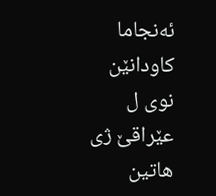ئه‌نجاما كاودانێن نوی ل عێراقێ ژی هاتین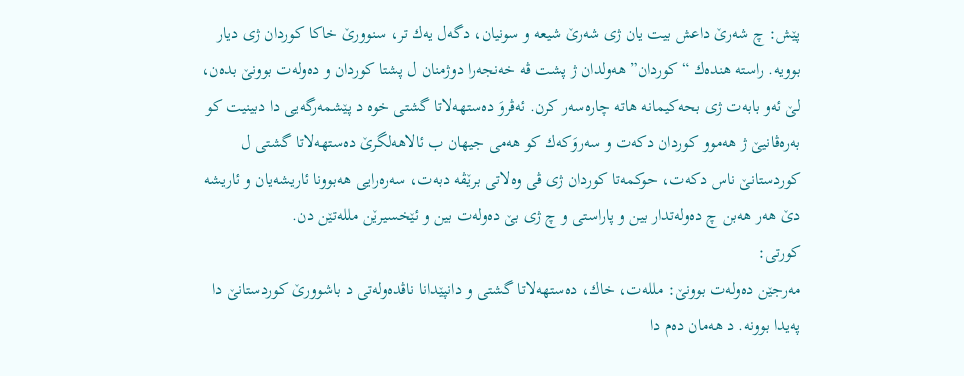پێش: چ شه‌رێ داعش بیت یان ژی شه‌رێ شیعه‌ و سونیان، دگه‌ل یه‌ك تر، سنوورێ خاكا كوردان ژی دیار بوویه‌. راسته‌ هنده‌ك “كوردان” هه‌ولدان ژ پشت ڤه‌ خه‌نجه‌را دوژمنان ل پشتا كوردان و ده‌وله‌ت بوونێ بده‌ن، لێ ئه‌و بابه‌ت ژی بحه‌كیمانه‌ هاته‌ چاره‌سه‌ر كرن. ئه‌ڤروَ ده‌ستهه‌لاتا گشتی خوه‌ د پێشمه‌رگه‌یی دا دبینیت كو به‌ره‌ڤانیێ ژ هه‌موو كوردان دكه‌ت و سه‌روَكه‌ك كو هه‌می جیهان ب ئالاهه‌لگرێ ده‌ستهه‌لاتا گشتی ل كوردستانێ ناس دكه‌ت، حوكمه‌تا كوردان ژی ڤی وه‌لاتی برێڤه‌ دبه‌ت، سه‌ره‌رایی هه‌بوونا ئاریشه‌یان و ئاریشه‌ دێ هه‌ر هه‌بن چ ده‌وله‌تدار بین و پاراستی و چ ژی بێ ده‌وله‌ت بین و ئێخسیرێن ملله‌تێن دن.
كورتی:
مه‌رجێن ده‌وله‌ت بوونێ: ملله‌ت، خاك، ده‌ستهه‌لاتا گشتی و دانپێدانا ناڤده‌وله‌تی د باشوورێ كوردستانێ دا په‌یدا بوونه‌. د هه‌مان ده‌م دا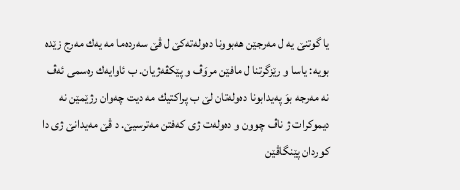یا گوتنێ یه‌ ل مه‌رجێن هه‌بوونا ده‌وله‌ته‌كێ ل ڤێ سه‌رده‌ما مه‌ یه‌ك مه‌رج زێده‌ بویه‌: یاسا و رێزگرتنا ل مافێن مروَڤ و پێكڤه‌ژیان. ب ئاوایه‌ك ره‌سمی ئه‌ڤ نه‌ مه‌رجه‌ بوَ په‌یدابونا ده‌وله‌تان لێ ب پراكتیك مه‌ دیت چه‌وان رژێمێن نه‌ دیموكرات ژ ناڤ چوون و ده‌وله‌ت ژی كه‌فتن مه‌ترسیێ. د ڤێ مه‌یدانێ ژی دا كوردان پێنگاڤێن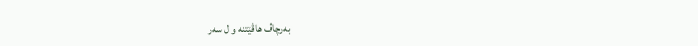به‌رچاڤ هاڤێتنه‌ و ل سه‌ر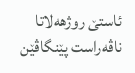ئاستێ روژهه‌لاتا ناڤه‌راست پێنگاڤێن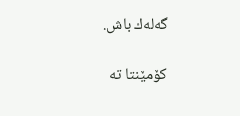گه‌له‌ك باش.

کۆمێنتا تە